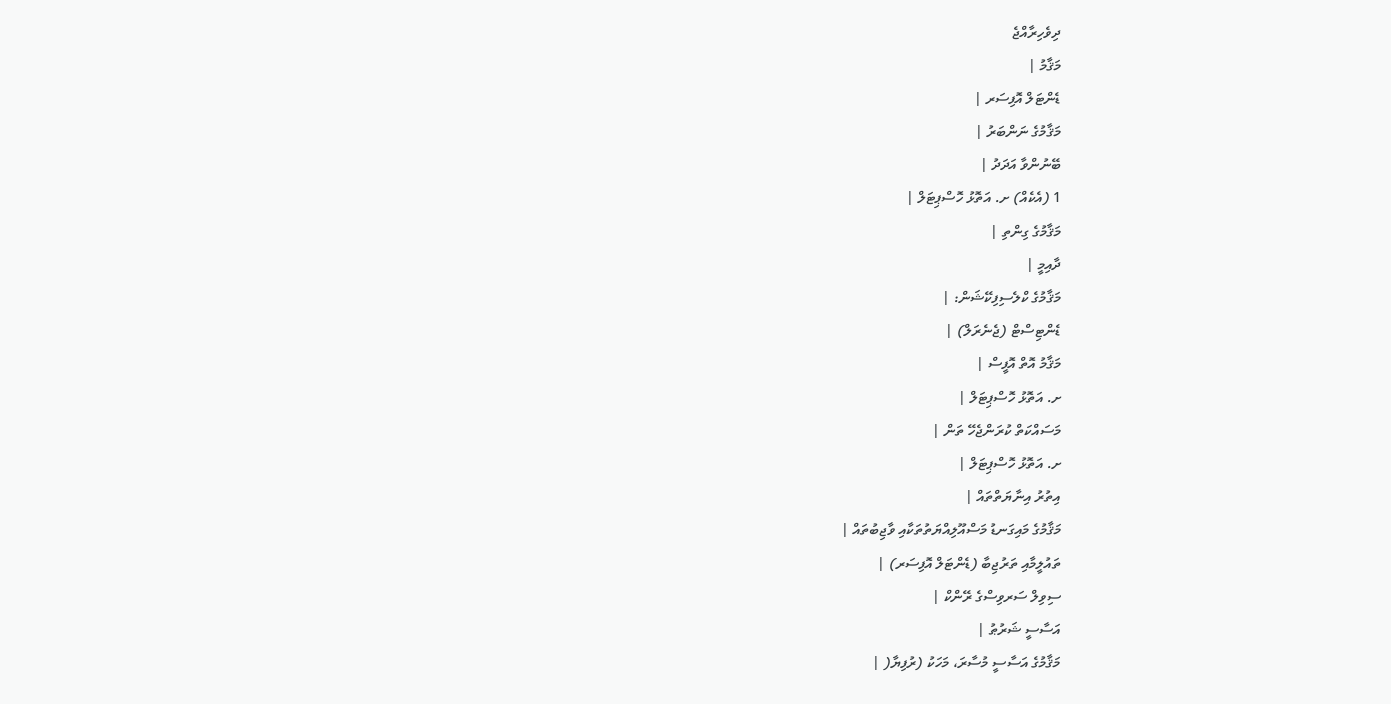ދިވެހިރާއްޖެ
މަޤާމު |
ޑެންޓަލް އޮފިސަރ |
މަޤާމުގެ ނަންބަރު |
ބޭނުންވާ އަދަދު |
1 (އެކެއް) ށ. އަތޮޅު ހޮސްޕިޓަލް |
މަޤާމުގެ ގިންތި |
ދާއިމީ |
މަޤާމުގެ ކްލެސިފިކޭޝަން: |
ޑެންޓިސްޓް (ޖެނެރަލް) |
މަޤާމު އޮތް އޮފީސް |
ށ. އަތޮޅު ހޮސްޕިޓަލް |
މަސައްކަތް ކުރަންޖެހޭ ތަން |
ށ. އަތޮޅު ހޮސްޕިޓަލް |
އިތުރު އިނާޔަތްތައް |
މަޤާމުގެ މައިގަނޑު މަސްއޫލިއްޔަތުތަކާއި ވާޖިބުތައް |
ތައުލީމާއި ތަރުޖިބާ (ޑެންޓަލް އޮފިސަރ) |
ސިވިލް ސަރވިސްގެ ރޭންކް |
އަސާސީ ޝަރުޠު |
މަޤާމުގެ އަސާސީ މުސާރަ، މަހަކު (ރުފިޔާ( |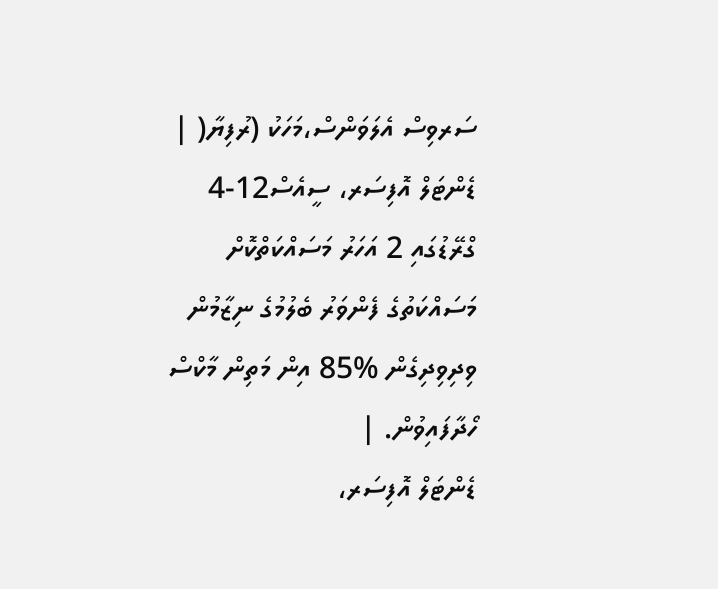ސަރވިސް އެލަވަންސް،މަހަކު (ރުފިޔާ( |
ޑެންޓަލް އޮފިސަރ، ސީއެސް12-4 ގްރޭޑުގައި 2 އަހަރު މަސައްކަތްކޮށް މަސައްކަތުގެ ފެންވަރު ބެލުމުގެ ނިޒާމުން ވިދިވިދިގެން %85 އިން މަތިން މާކްސް ހޯދާފައިވުން. |
ޑެންޓަލް އޮފިސަރ،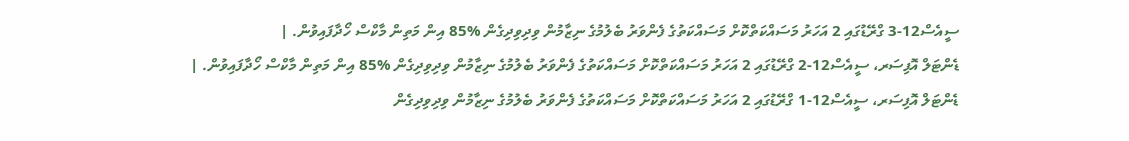ސީއެސް12-3 ގްރޭޑުގައި 2 އަހަރު މަސައްކަތްކޮށް މަސައްކަތުގެ ފެންވަރު ބެލުމުގެ ނިޒާމުން ވިދިވިދިގެން %85 އިން މަތިން މާކްސް ހޯދާފައިވުން. |
ޑެންޓަލް އޮފިސަރ، ސީއެސް12-2 ގްރޭޑުގައި 2 އަހަރު މަސައްކަތްކޮށް މަސައްކަތުގެ ފެންވަރު ބެލުމުގެ ނިޒާމުން ވިދިވިދިގެން %85 އިން މަތިން މާކްސް ހޯދާފައިވުން. |
ޑެންޓަލް އޮފިސަރ، ސީއެސް12-1 ގްރޭޑުގައި 2 އަހަރު މަސައްކަތްކޮށް މަސައްކަތުގެ ފެންވަރު ބެލުމުގެ ނިޒާމުން ވިދިވިދިގެން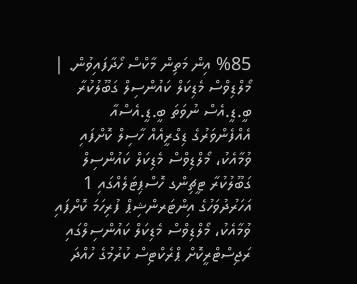%85 އިން މަތިން މާކްސް ހޯދާފައިވުން. |
މޯލްޑިވްސް މެޑިކަލް ކައުންސިލް ގަބޫލުކުރާ ބީ.ޑީ.އެސް ނުވަތަ ބީ.ޑީ.އެސްއާ އެއްފެންވަރުގެ ޑިގްރީއެއް ހާސިލް ކޮށްފައި ވުމާއެކު، މޯލްޑިވްސް މެޑިކަލް ކައުންސިލް ގަބޫލުކުރާ ޓީޗިންގ ހޮސްޕިޓަލެއްގައި 1 އަހަރުދުވަހުގެ އިންޓަރންޝިޕް ފުރިހަމަ ކޮށްފައި ވުމާއެކު، މޯލްޑިވްސް މެޑިކަލް ކައުންސިލްގައި ރަޖިސްޓްރީކޮށް ޕްރެކްޓިސް ކުރުމުގެ ހުއްދަ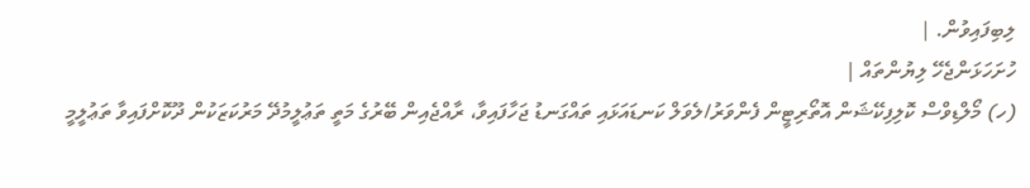ލިބިފައިވުން. |
ހުށަހަޅަންޖެހޭ ލިޔުންތައް |
(ހ) މޯލްޑިވްސް ކޮލިފިކޭޝަން އޮތޯރިޓީން ފެންވަރު/ލެވަލް ކަނޑައަޅައި ތައްގަނޑު ޖަހާފައިވާ، ރާއްޖެއިން ބޭރުގެ މަތީ ތަޢުލީމުދޭ މަރުކަޒަކުން ދޫކޮށްފައިވާ ތަޢުލީމީ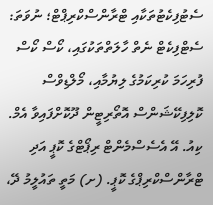ސެޓުފިކެޓުތަކާއި ޓްރާންސްކްރިޕްޓް؛ ނުވަތަ: ސެޓްފިކެޓް ނެތް ހާލަތްތަކުގައި، ކޯސް ކޯސް ފުރިހަމަ ކުރިކަމުގެ ލިޔުމާއި، މޯލްޑިވްސް ކޮލިފިކޭޝަންސް އޮތޯރިޓީން ދޫކޮށްފައިވާ އެމް. ކިއު. އޭ އެސެސްމެންޓް ރިޕޯޓްގެ ކޮޕީ އަދި ޓްރާންސްކްރިޕްގެ ކޮޕީ. (ށ) މަތީ ތައުލީމު ދޭ،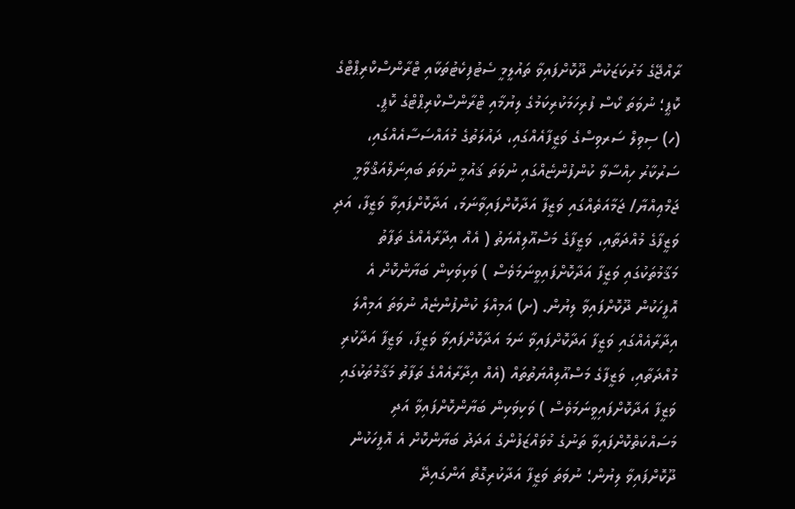ރާއްޖޭގެ މަރުކަޒަކުން ދޫކޮށްފައިވާ ތައުލީމީ ސެޓުފިކެޓުތަކާއި ޓްރާންސްކްރިޕްޓްގެ ކޮޕީ؛ ނުވަތަ ކޯސް ފުރިހަމަކުރިކަމުގެ ލިޔުމާއި ޓްރާންސްކްރިޕްޓްގެ ކޮޕީ.
(ހ) ސިވިލް ސަރވިސްގެ ވަޒީފާއެއްގައި، ދައުލަތުގެ މުއައްސަސާއެއްގައި، ސަރުކާރު ހިއްސާވާ ކުންފުންޏެއްގައި ނުވަތަ ޤައުމީ ނުވަތަ ބައިނަލްއަޤްވާމީ ޖަމްޢިއްޔާ/ ޖަމާއަތެއްގައި ވަޒީފާ އަދާކޮށްފައިވާނަމަ، އަދާކޮށްފައިވާ ވަޒީފާ، އަދި ވަޒީފާގެ މުއްދަތާއި، ވަޒީފާގެ މަސްއޫލިއްޔަތު ( އެއް އިދާރާއެއްގެ ތަފާތު މަޤާމުތަކުގައި ވަޒީފާ އަދާކޮށްފައިވީނަމަވެސް ) ވަކިވަކިން ބަޔާންކޮށް އެ އޮފީހަކުން ދޫކޮށްފައިވާ ލިޔުން. (ށ) އަމިއްލަ ކުންފުންޏެއް ނުވަތަ އަމިއްލަ އިދާރާއެއްގައި ވަޒީފާ އަދާކޮށްފައިވާ ނަމަ އަދާކޮށްފައިވާ ވަޒީފާ، ވަޒީފާ އަދާކުރި މުއްދަތާއި، ވަޒީފާގެ މަސްއޫލިއްޔަތުތައް (އެއް އިދާރާއެއްގެ ތަފާތު މަޤާމުތަކުގައި ވަޒީފާ އަދާކޮށްފައިވީނަމަވެސް ) ވަކިވަކިން ބަޔާންކޮށްފައިވާ އަދި މަސައްކަތްކޮށްފައިވާ ތަނުގެ މުވައްޒަފުންގެ އަދަދު ބަޔާންކޮށް އެ އޮފީހަކުން ދޫކޮށްފައިވާ ލިޔުން؛ ނުވަތަ ވަޒީފާ އަދާކުރިގޮތް އަންގައިދޭ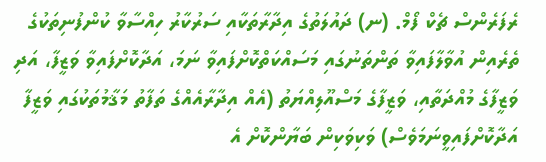ރެފަރެންސް ޗެކް ފޯމް. (ނ) ދައުލަތުގެ އިދާރާތަކާއި ސަރުކާރު ހިއްސާވާ ކުންފުނިތަކުގެ ތެރެއިން އުވާލާފައިވާ ތަންތަނުގައި މަސައްކަތްކޮށްފައިވާ ނަމަ، އަދާކޮށްފައިވާ ވަޒީފާ، އަދި ވަޒީފާގެ މުއްދަތާއި، ވަޒީފާގެ މަސްއޫލިއްޔަތު (އެއް އިދާރާއެއްގެ ތަފާތު މަޤާމުތަކުގައި ވަޒީފާ އަދާކޮށްފައިވީނަމަވެސް) ވަކިވަކިން ބަޔާންކޮށް އެ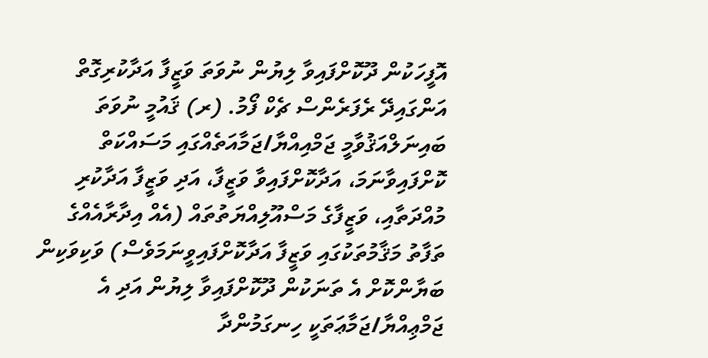އޮފީހަކުން ދޫކޮށްފައިވާ ލިޔުން ނުވަތަ ވަޒީފާ އަދާކުރިގޮތް އަންގައިދޭ ރެފަރެންސް ޗެކް ފޯމު. (ރ) ޤައުމީ ނުވަތަ ބައިނަލްއަޤުވާމީ ޖަމްއިއްޔާ/ޖަމާއަތެއްގައި މަސައްކަތް ކޮށްފައިވާނަމަ، އަދާކޮށްފައިވާ ވަޒީފާ، އަދި ވަޒީފާ އަދާކުރި މުއްދަތާއި، ވަޒީފާގެ މަސްއޫލިއްޔަތުތައް (އެއް އިދާރާއެއްގެ ތަފާތު މަޤާމުތަކުގައި ވަޒީފާ އަދާކޮށްފައިވީނަމަވެސް) ވަކިވަކިން ބަޔާންކޮށް އެ ތަނަކުން ދޫކޮށްފައިވާ ލިޔުން އަދި އެ ޖަމްޢިއްޔާ/ޖަމާޢަތަކީ ހިނގަމުންދާ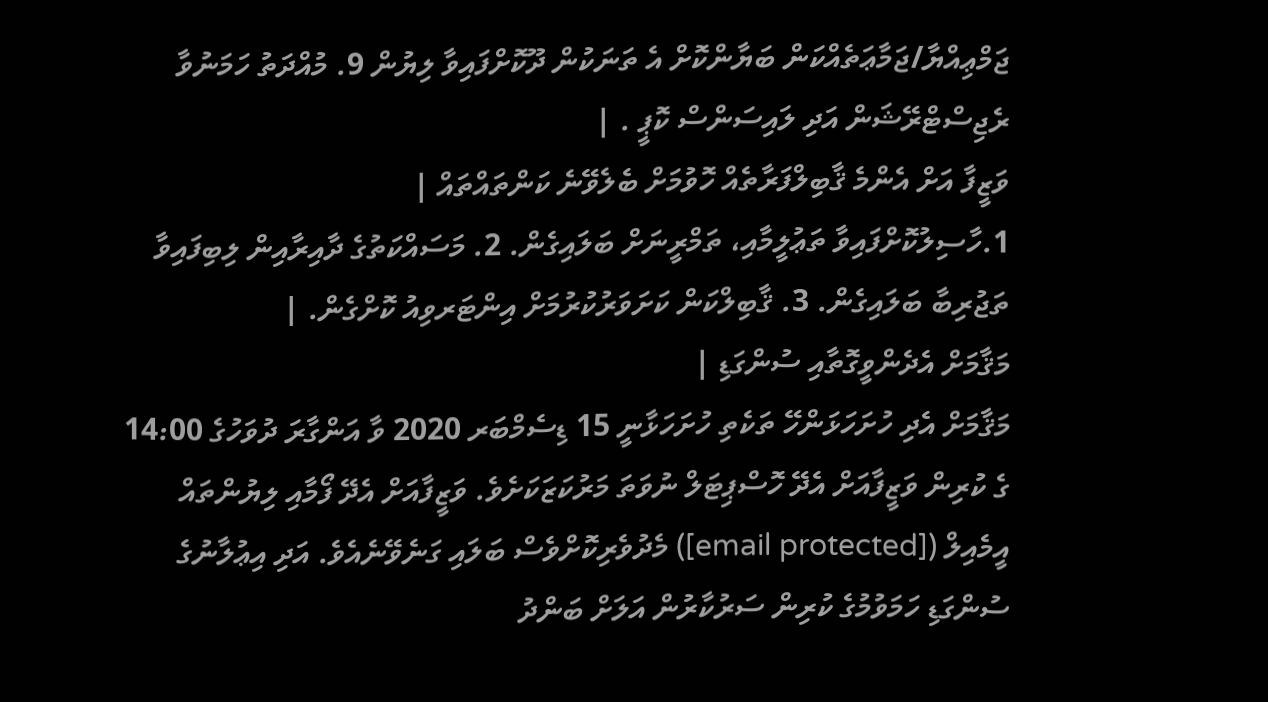ޖަމްޢިއްޔާ/ޖަމާޢަތެއްކަން ބަޔާންކޮށް އެ ތަނަކުން ދޫކޮށްފައިވާ ލިޔުން 9. މުއްދަތު ހަމަނުވާ ރެޖިސްޓްރޭޝަން އަދި ލައިސަންސް ކޮޕީ . |
ވަޒީފާ އަށް އެންމެ ޤާބިލްފަރާތެއް ހޮވުމަށް ބެލެވޭނެ ކަންތައްތައް |
1.ހާސިލުކޮށްފައިވާ ތަޢުލީމާއި، ތަމްރީނަށް ބަލައިގެން. 2. މަސައްކަތުގެ ދާއިރާއިން ލިބިފައިވާ ތަޖުރިބާ ބަލައިގެން. 3. ޤާބިލްކަން ކަށަވަރުކުރުމަށް އިންޓަރވިއު ކޮށްގެން. |
މަޤާމަށް އެދެންވީގޮތާއި ސުންގަޑި |
މަޤާމަށް އެދި ހުށަހަޅަންހޭ ތަކެތި ހުށަހަޅާނީ 15 ޑިސެމްބަރ 2020 ވާ އަންގާރަ ދުވަހުގެ 14:00 ގެ ކުރިން ވަޒީފާއަށް އެދޭ ހޮސްޕިޓަލް ނުވަތަ މަރުކަޒަކަށެވެ. ވަޒީފާއަށް އެދޭ ފޯމާއި ލިޔުންތައް އީމެއިލް ([email protected]) މެދުވެރިކޮށްވެސް ބަލައި ގަނެވޭނެއެވެ. އަދި އިޢުލާނުގެ ސުންގަޑި ހަމަވުމުގެ ކުރިން ސަރުކާރުން އަލަށް ބަންދު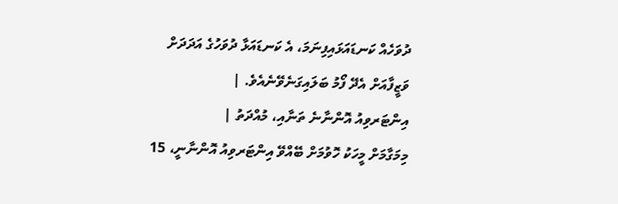ދުވަހެއް ކަނޑައަޅައިފިނަމަ، އެ ކަނޑައަޅާ ދުވަހުގެ އަދަދަށް ވަޒީފާއަށް އެދޭ ފޯމު ބަލައިގަނެވޭނެއެވެ. |
އިންޓަރވިއު އޮންނާނެ ތަނާއި، މުއްދަތު |
މިމަގާމަށް މީހަކު ހޮވުމަށް ބޭއްވޭ އިންޓަރވިއު އޮންނާނީ، 15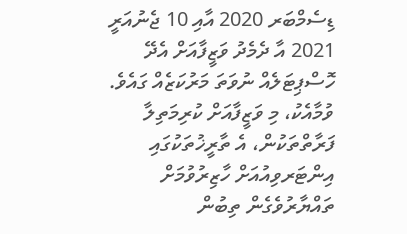ޑިސެމްބަރ 2020 އާއި 10 ޖެނުއަރީ 2021 އާ ދެމެދު ވަޒީފާއަށް އެދޭ ހޮސްޕިޓަލެއް ނުވަތަ މަރުކަޒެއް ގައެވެ. ވުމާއެކު، މި ވަޒީފާއަށް ކުރިމަތިލާ ފަރާތްތަކުން، އެ ތާރީޚުތަކުގައި އިންޓަރވިއުއަށް ހާޒިރުވުމަށް ތައްޔާރުވެގެން ތިބުން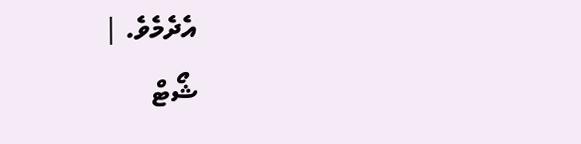އެދެމެވެ. |
ޝޯޓް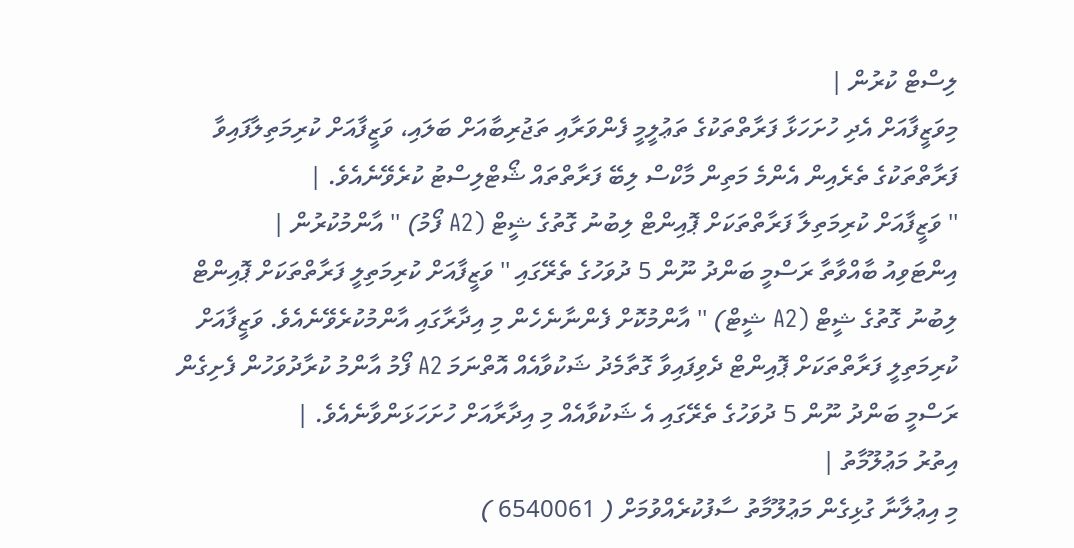ލިސްޓް ކުރުން |
މިވަޒީފާއަށް އެދި ހުށަހަޅާ ފަރާތްތަކުގެ ތަޢުލީމީ ފެންވަރާއި ތަޖުރިބާއަށް ބަލައި، ވަޒީފާއަށް ކުރިމަތިލާފައިވާ ފަރާތްތަކުގެ ތެރެއިން އެންމެ މަތިން މާކްސް ލިބޭ ފަރާތްތައް ޝޯޓްލިސްޓު ކުރެވޭނެއެވެ. |
'' ވަޒީފާއަށް ކުރިމަތިލާ ފަރާތްތަކަށް ޕޮއިންޓް ލިބުނު ގޮތުގެ ޝީޓް (A2 ފޯމު) '' އާންމުކުރުން |
އިންޓަވިއު ބާއްވާތާ ރަސްމީ ބަންދު ނޫން 5 ދުވަހުގެ ތެރޭގައި '' ވަޒީފާއަށް ކުރިމަތިލީ ފަރާތްތަކަށް ޕޮއިންޓް ލިބުނު ގޮތުގެ ޝީޓް (A2 ޝީޓް) '' އާންމުކޮށް ފެންނާނެހެން މި އިދާރާގައި އާންމުކުރެވޭނެއެވެ. ވަޒީފާއަށް ކުރިމަތިލީ ފަރާތްތަކަށް ޕޮއިންޓް ދެވިފައިވާ ގޮތާމެދު ޝަކުވާއެއް އޮތްނަމަ A2 ފޯމު އާންމު ކުރާދުވަހުން ފެށިގެން ރަސްމީ ބަންދު ނޫން 5 ދުވަހުގެ ތެރޭގައި އެ ޝަކުވާއެއް މި އިދާރާއަށް ހުށަހަޅަންވާނެއެވެ. |
އިތުރު މަޢުލޫމާތު |
މި އިޢުލާނާ ގުޅިގެން މަޢުލޫމާތު ސާފުކުރެއްވުމަށް ( 6540061 )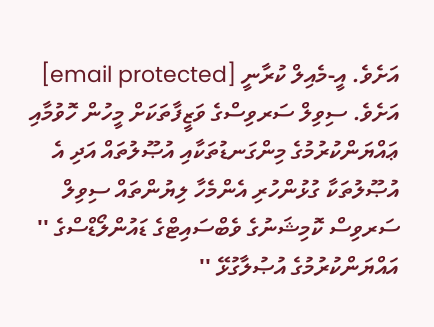އަށެވެ. އީ-މެއިލް ކުރާނީ [email protected] އަށެވެ. ސިވިލް ސަރވިސްގެ ވަޒީފާތަކަށް މީހުން ހޮވުމާއި ޢައްޔަންކުރުމުގެ މިންގަނޑުތަކާއި އުޞޫލުތައް އަދި އެ އުޞޫލުތަކާ ގުޅުންހުރި އެންމެހާ ލިޔުންތައް ސިވިލް ސަރވިސް ކޮމިޝަނުގެ ވެބްސައިޓްގެ ޑައުންލޯޑްސްގެ '' އައްޔަންކުރުމުގެ އުޞުލާގުޅޭ ''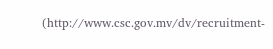(http://www.csc.gov.mv/dv/recruitment-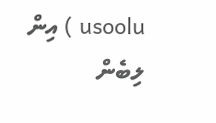usoolu ) އިން ލިބެން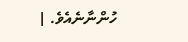ހުންނާނެއެވެ. |